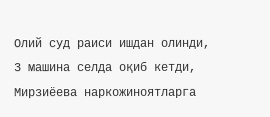Олий суд раиси ишдан олинди, 3 машина селда оқиб кетди, Мирзиёева наркожиноятларга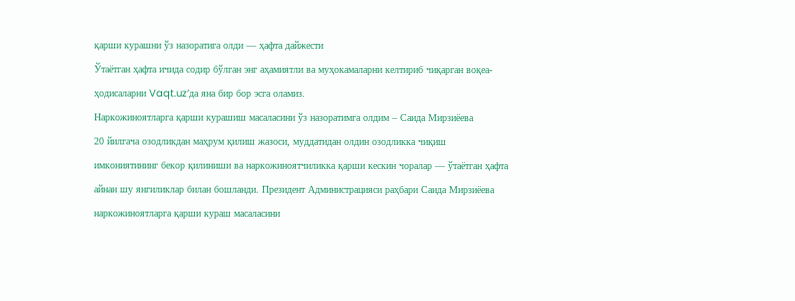қарши курашни ўз назоратига олди — ҳафта дайжести
Ўтаётган ҳафта ичида содир бўлган энг аҳамиятли ва муҳокамаларни келтириб чиқарган воқеа-ҳодисаларни Vaqt.uz’да яна бир бор эсга оламиз.
Наркожиноятларга қарши курашиш масаласини ўз назоратимга олдим – Саида Мирзиёева
20 йилгача озодликдан маҳрум қилиш жазоси, муддатидан олдин озодликка чиқиш имкониятининг бекор қилиниши ва наркожиноятчиликка қарши кескин чоралар — ўтаётган ҳафта айнан шу янгиликлар билан бошланди. Президент Администрацияси раҳбари Саида Мирзиёева наркожиноятларга қарши кураш масаласини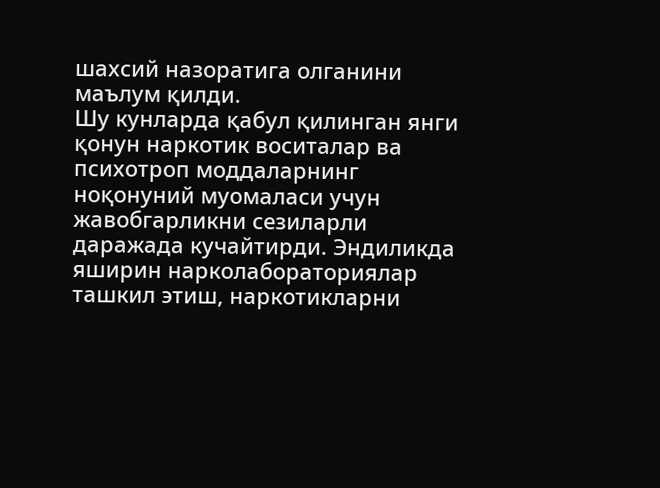шахсий назоратига олганини маълум қилди.
Шу кунларда қабул қилинган янги қонун наркотик воситалар ва психотроп моддаларнинг ноқонуний муомаласи учун жавобгарликни сезиларли даражада кучайтирди. Эндиликда яширин нарколабораториялар ташкил этиш, наркотикларни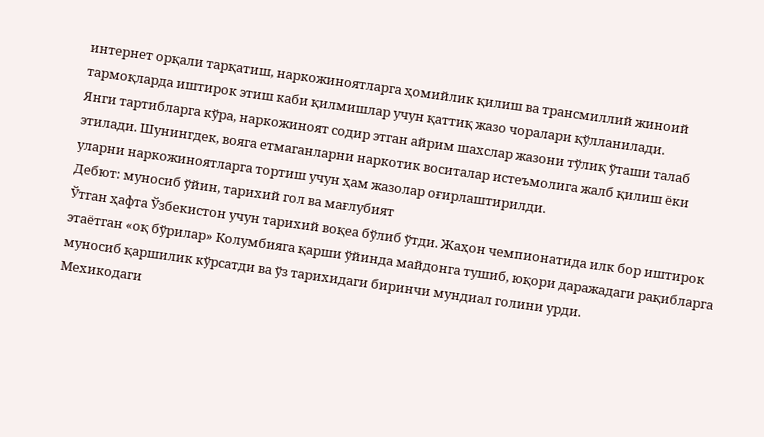интернет орқали тарқатиш, наркожиноятларга ҳомийлик қилиш ва трансмиллий жиноий тармоқларда иштирок этиш каби қилмишлар учун қаттиқ жазо чоралари қўлланилади.
Янги тартибларга кўра, наркожиноят содир этган айрим шахслар жазони тўлиқ ўташи талаб этилади. Шунингдек, вояга етмаганларни наркотик воситалар истеъмолига жалб қилиш ёки уларни наркожиноятларга тортиш учун ҳам жазолар оғирлаштирилди.
Дебют: муносиб ўйин, тарихий гол ва мағлубият
Ўтган ҳафта Ўзбекистон учун тарихий воқеа бўлиб ўтди. Жаҳон чемпионатида илк бор иштирок этаётган «оқ бўрилар» Колумбияга қарши ўйинда майдонга тушиб, юқори даражадаги рақибларга муносиб қаршилик кўрсатди ва ўз тарихидаги биринчи мундиал голини урди.
Мехикодаги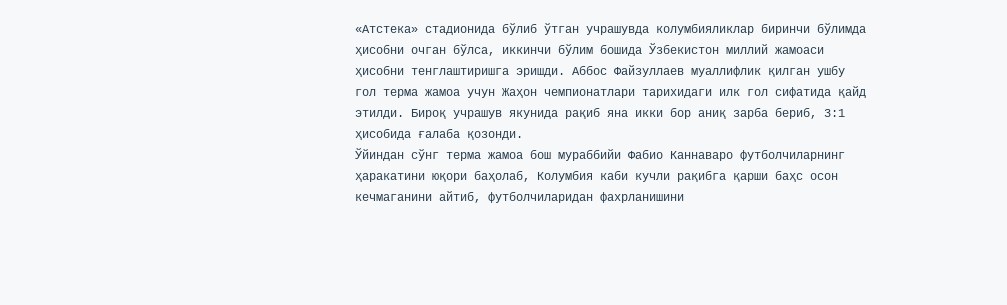«Атстека» стадионида бўлиб ўтган учрашувда колумбияликлар биринчи бўлимда ҳисобни очган бўлса, иккинчи бўлим бошида Ўзбекистон миллий жамоаси ҳисобни тенглаштиришга эришди. Аббос Файзуллаев муаллифлик қилган ушбу гол терма жамоа учун Жаҳон чемпионатлари тарихидаги илк гол сифатида қайд этилди. Бироқ учрашув якунида рақиб яна икки бор аниқ зарба бериб, 3:1 ҳисобида ғалаба қозонди.
Ўйиндан сўнг терма жамоа бош мураббийи Фабио Каннаваро футболчиларнинг ҳаракатини юқори баҳолаб, Колумбия каби кучли рақибга қарши баҳс осон кечмаганини айтиб, футболчиларидан фахрланишини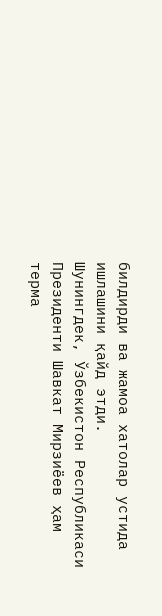билдирди ва жамоа хатолар устида ишлашини қайд этди.
Шунингдек, Ўзбекистон Республикаси Президенти Шавкат Мирзиёев ҳам терма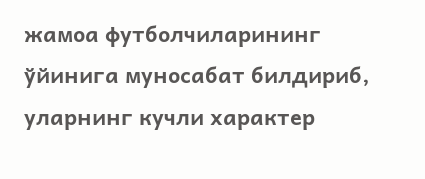жамоа футболчиларининг ўйинига муносабат билдириб, уларнинг кучли характер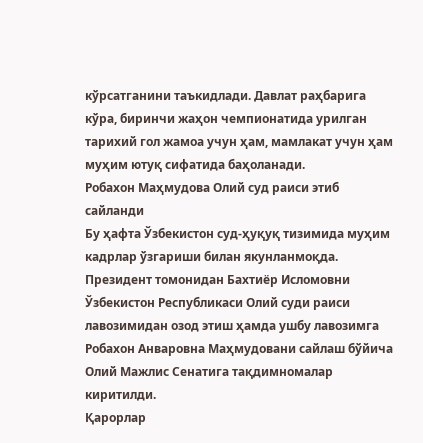кўрсатганини таъкидлади. Давлат раҳбарига кўра, биринчи жаҳон чемпионатида урилган тарихий гол жамоа учун ҳам, мамлакат учун ҳам муҳим ютуқ сифатида баҳоланади.
Робахон Маҳмудова Олий суд раиси этиб сайланди
Бу ҳафта Ўзбекистон суд-ҳуқуқ тизимида муҳим кадрлар ўзгариши билан якунланмоқда. Президент томонидан Бахтиёр Исломовни Ўзбекистон Республикаси Олий суди раиси лавозимидан озод этиш ҳамда ушбу лавозимга Робахон Анваровна Маҳмудовани сайлаш бўйича Олий Мажлис Сенатига тақдимномалар киритилди.
Қарорлар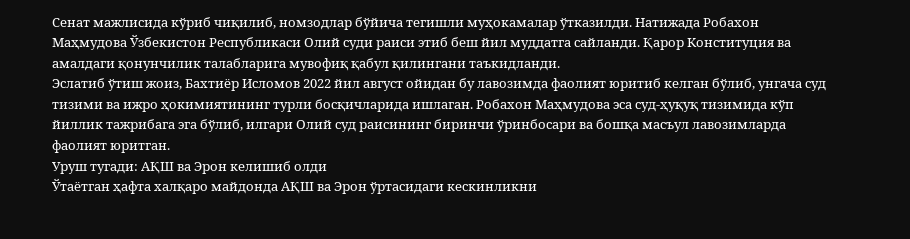Сенат мажлисида кўриб чиқилиб, номзодлар бўйича тегишли муҳокамалар ўтказилди. Натижада Робахон Маҳмудова Ўзбекистон Республикаси Олий суди раиси этиб беш йил муддатга сайланди. Қарор Конституция ва амалдаги қонунчилик талабларига мувофиқ қабул қилингани таъкидланди.
Эслатиб ўтиш жоиз, Бахтиёр Исломов 2022 йил август ойидан бу лавозимда фаолият юритиб келган бўлиб, унгача суд тизими ва ижро ҳокимиятининг турли босқичларида ишлаган. Робахон Маҳмудова эса суд-ҳуқуқ тизимида кўп йиллик тажрибага эга бўлиб, илгари Олий суд раисининг биринчи ўринбосари ва бошқа масъул лавозимларда фаолият юритган.
Уруш тугади: АҚШ ва Эрон келишиб олди
Ўтаётган ҳафта халқаро майдонда АҚШ ва Эрон ўртасидаги кескинликни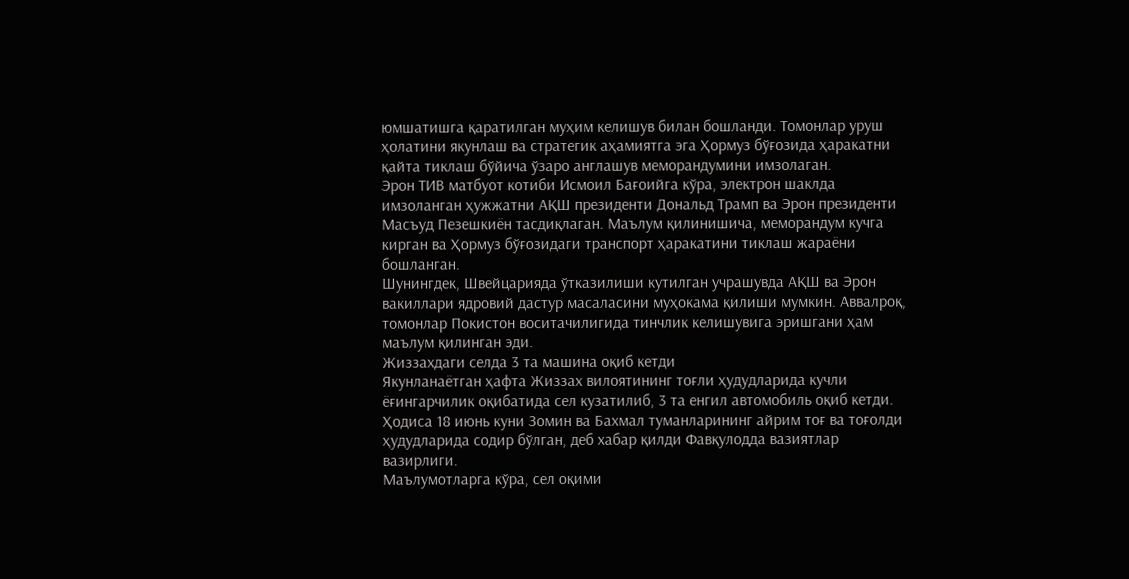юмшатишга қаратилган муҳим келишув билан бошланди. Томонлар уруш ҳолатини якунлаш ва стратегик аҳамиятга эга Ҳормуз бўғозида ҳаракатни қайта тиклаш бўйича ўзаро англашув меморандумини имзолаган.
Эрон ТИВ матбуот котиби Исмоил Бағоийга кўра, электрон шаклда имзоланган ҳужжатни АҚШ президенти Дональд Трамп ва Эрон президенти Масъуд Пезешкиён тасдиқлаган. Маълум қилинишича, меморандум кучга кирган ва Ҳормуз бўғозидаги транспорт ҳаракатини тиклаш жараёни бошланган.
Шунингдек, Швейцарияда ўтказилиши кутилган учрашувда АҚШ ва Эрон вакиллари ядровий дастур масаласини муҳокама қилиши мумкин. Аввалроқ, томонлар Покистон воситачилигида тинчлик келишувига эришгани ҳам маълум қилинган эди.
Жиззахдаги селда 3 та машина оқиб кетди
Якунланаётган ҳафта Жиззах вилоятининг тоғли ҳудудларида кучли ёғингарчилик оқибатида сел кузатилиб, 3 та енгил автомобиль оқиб кетди. Ҳодиса 18 июнь куни Зомин ва Бахмал туманларининг айрим тоғ ва тоғолди ҳудудларида содир бўлган, деб хабар қилди Фавқулодда вазиятлар вазирлиги.
Маълумотларга кўра, сел оқими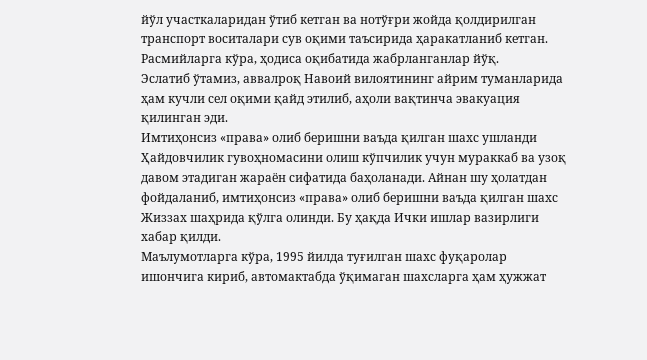йўл участкаларидан ўтиб кетган ва нотўғри жойда қолдирилган транспорт воситалари сув оқими таъсирида ҳаракатланиб кетган. Расмийларга кўра, ҳодиса оқибатида жабрланганлар йўқ.
Эслатиб ўтамиз, аввалроқ Навоий вилоятининг айрим туманларида ҳам кучли сел оқими қайд этилиб, аҳоли вақтинча эвакуация қилинган эди.
Имтиҳонсиз «права» олиб беришни ваъда қилган шахс ушланди
Ҳайдовчилик гувоҳномасини олиш кўпчилик учун мураккаб ва узоқ давом этадиган жараён сифатида баҳоланади. Айнан шу ҳолатдан фойдаланиб, имтиҳонсиз «права» олиб беришни ваъда қилган шахс Жиззах шаҳрида қўлга олинди. Бу ҳақда Ички ишлар вазирлиги хабар қилди.
Маълумотларга кўра, 1995 йилда туғилган шахс фуқаролар ишончига кириб, автомактабда ўқимаган шахсларга ҳам ҳужжат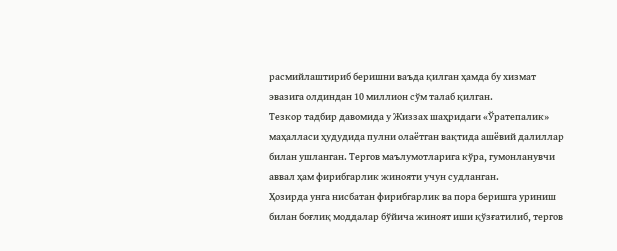расмийлаштириб беришни ваъда қилган ҳамда бу хизмат эвазига олдиндан 10 миллион сўм талаб қилган.
Тезкор тадбир давомида у Жиззах шаҳридаги «Ўратепалик» маҳалласи ҳудудида пулни олаётган вақтида ашёвий далиллар билан ушланган. Тергов маълумотларига кўра, гумонланувчи аввал ҳам фирибгарлик жинояти учун судланган.
Ҳозирда унга нисбатан фирибгарлик ва пора беришга уриниш билан боғлиқ моддалар бўйича жиноят иши қўзғатилиб, тергов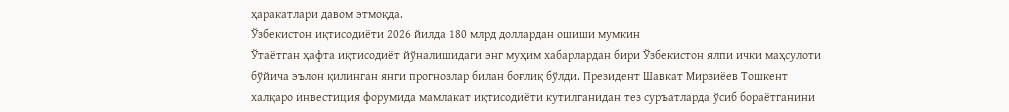ҳаракатлари давом этмоқда.
Ўзбекистон иқтисодиёти 2026 йилда 180 млрд доллардан ошиши мумкин
Ўтаётган ҳафта иқтисодиёт йўналишидаги энг муҳим хабарлардан бири Ўзбекистон ялпи ички маҳсулоти бўйича эълон қилинган янги прогнозлар билан боғлиқ бўлди. Президент Шавкат Мирзиёев Тошкент халқаро инвестиция форумида мамлакат иқтисодиёти кутилганидан тез суръатларда ўсиб бораётганини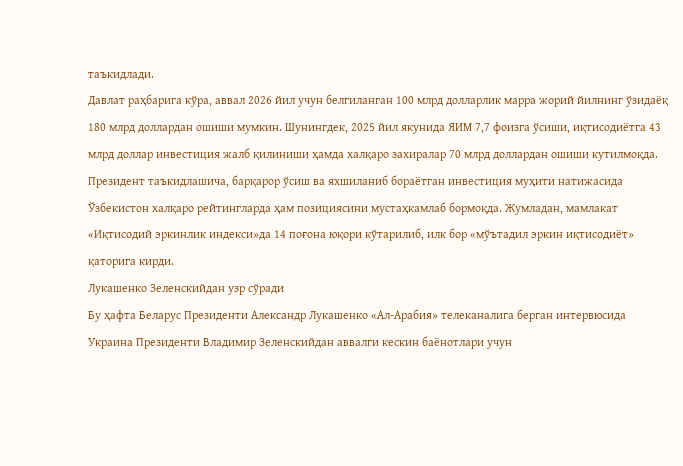таъкидлади.
Давлат раҳбарига кўра, аввал 2026 йил учун белгиланган 100 млрд долларлик марра жорий йилнинг ўзидаёқ 180 млрд доллардан ошиши мумкин. Шунингдек, 2025 йил якунида ЯИМ 7,7 фоизга ўсиши, иқтисодиётга 43 млрд доллар инвестиция жалб қилиниши ҳамда халқаро захиралар 70 млрд доллардан ошиши кутилмоқда.
Президент таъкидлашича, барқарор ўсиш ва яхшиланиб бораётган инвестиция муҳити натижасида Ўзбекистон халқаро рейтингларда ҳам позициясини мустаҳкамлаб бормоқда. Жумладан, мамлакат «Иқтисодий эркинлик индекси»да 14 поғона юқори кўтарилиб, илк бор «мўътадил эркин иқтисодиёт» қаторига кирди.
Лукашенко Зеленскийдан узр сўради
Бу ҳафта Беларус Президенти Александр Лукашенко «Ал-Арабия» телеканалига берган интервюсида Украина Президенти Владимир Зеленскийдан аввалги кескин баёнотлари учун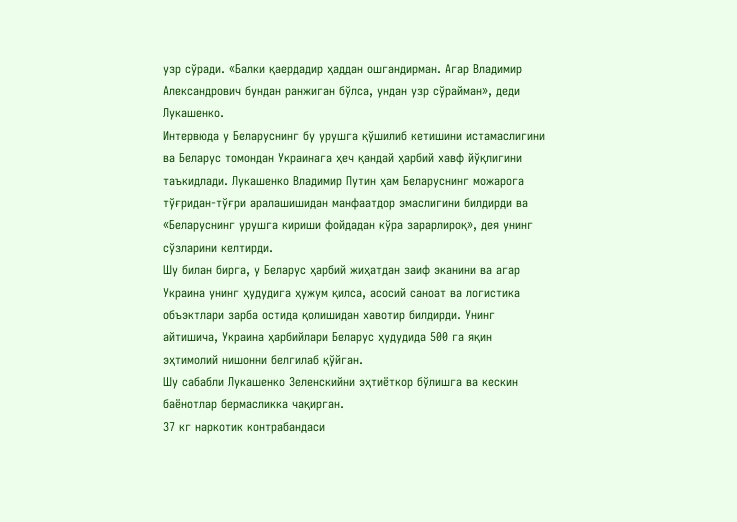узр сўради. «Балки қаердадир ҳаддан ошгандирман. Агар Владимир Александрович бундан ранжиган бўлса, ундан узр сўрайман», деди Лукашенко.
Интервюда у Беларуснинг бу урушга қўшилиб кетишини истамаслигини ва Беларус томондан Украинага ҳеч қандай ҳарбий хавф йўқлигини таъкидлади. Лукашенко Владимир Путин ҳам Беларуснинг можарога тўғридан-тўғри аралашишидан манфаатдор эмаслигини билдирди ва «Беларуснинг урушга кириши фойдадан кўра зарарлироқ», дея унинг сўзларини келтирди.
Шу билан бирга, у Беларус ҳарбий жиҳатдан заиф эканини ва агар Украина унинг ҳудудига ҳужум қилса, асосий саноат ва логистика объэктлари зарба остида қолишидан хавотир билдирди. Унинг айтишича, Украина ҳарбийлари Беларус ҳудудида 500 га яқин эҳтимолий нишонни белгилаб қўйган.
Шу сабабли Лукашенко Зеленскийни эҳтиёткор бўлишга ва кескин баёнотлар бермасликка чақирган.
37 кг наркотик контрабандаси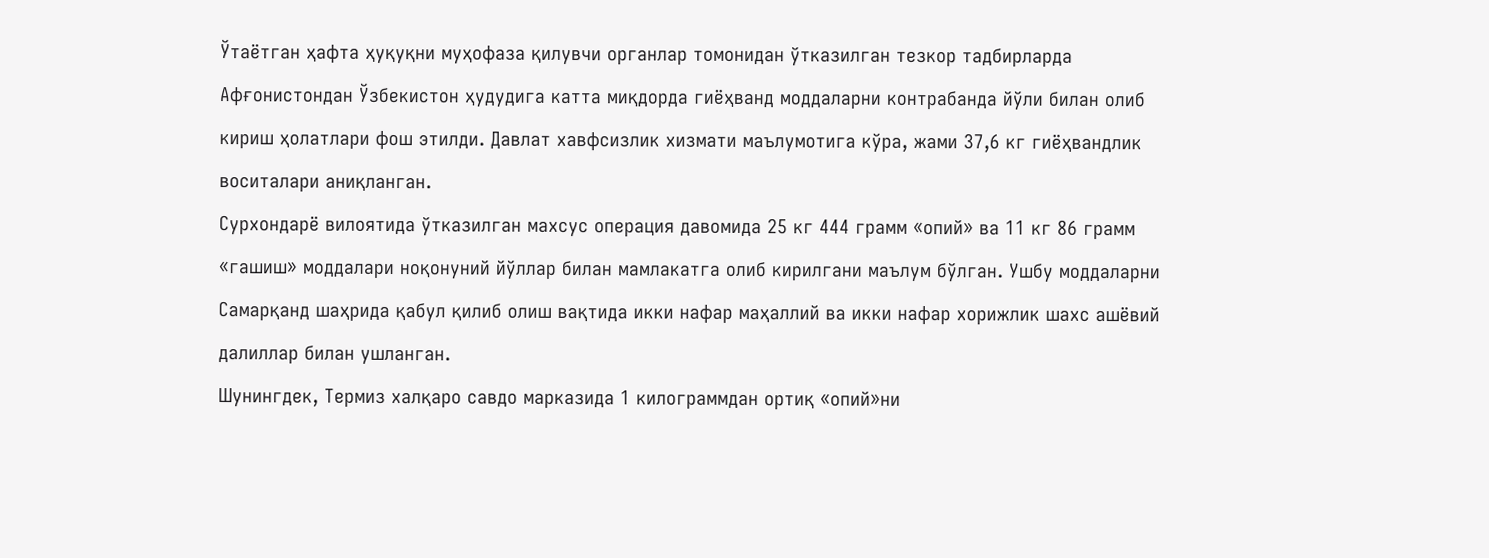Ўтаётган ҳафта ҳуқуқни муҳофаза қилувчи органлар томонидан ўтказилган тезкор тадбирларда Афғонистондан Ўзбекистон ҳудудига катта миқдорда гиёҳванд моддаларни контрабанда йўли билан олиб кириш ҳолатлари фош этилди. Давлат хавфсизлик хизмати маълумотига кўра, жами 37,6 кг гиёҳвандлик воситалари аниқланган.
Сурхондарё вилоятида ўтказилган махсус операция давомида 25 кг 444 грамм «опий» ва 11 кг 86 грамм «гашиш» моддалари ноқонуний йўллар билан мамлакатга олиб кирилгани маълум бўлган. Ушбу моддаларни Самарқанд шаҳрида қабул қилиб олиш вақтида икки нафар маҳаллий ва икки нафар хорижлик шахс ашёвий далиллар билан ушланган.
Шунингдек, Термиз халқаро савдо марказида 1 килограммдан ортиқ «опий»ни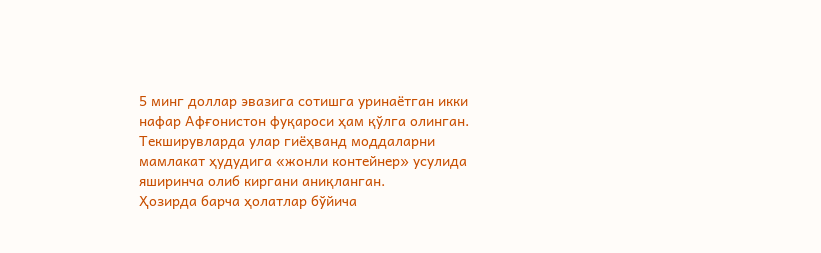5 минг доллар эвазига сотишга уринаётган икки нафар Афғонистон фуқароси ҳам қўлга олинган. Текширувларда улар гиёҳванд моддаларни мамлакат ҳудудига «жонли контейнер» усулида яширинча олиб киргани аниқланган.
Ҳозирда барча ҳолатлар бўйича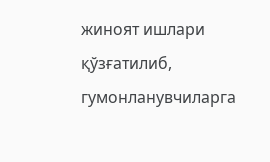жиноят ишлари қўзғатилиб, гумонланувчиларга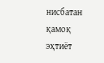нисбатан қамоқ эҳтиёт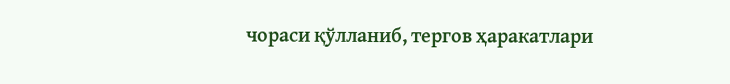чораси қўлланиб, тергов ҳаракатлари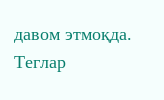давом этмоқда.
Теглар